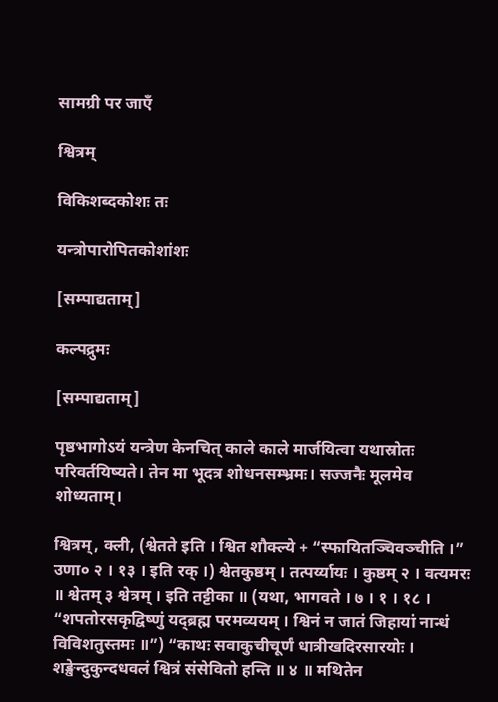सामग्री पर जाएँ

श्वित्रम्

विकिशब्दकोशः तः

यन्त्रोपारोपितकोशांशः

[सम्पाद्यताम्]

कल्पद्रुमः

[सम्पाद्यताम्]

पृष्ठभागोऽयं यन्त्रेण केनचित् काले काले मार्जयित्वा यथास्रोतः परिवर्तयिष्यते। तेन मा भूदत्र शोधनसम्भ्रमः। सज्जनैः मूलमेव शोध्यताम्।

श्वित्रम्, क्ली, (श्वेतते इति । श्वित शौक्ल्ये + “स्फायितञ्चिवञ्चीति ।” उणा० २ । १३ । इति रक् ।) श्वेतकुष्ठम् । तत्पर्य्यायः । कुष्ठम् २ । वत्यमरः ॥ श्वेतम् ३ श्वेत्रम् । इति तट्टीका ॥ (यथा, भागवते । ७ । १ । १८ । “शपतोरसकृद्विष्णुं यद्ब्रह्म परमव्ययम् । श्विनं न जातं जिहायां नान्धं विविशतुस्तमः ॥”) “काथः सवाकुचीचूर्णं धात्रीखदिरसारयोः । शङ्खेन्दुकुन्दधवलं श्वित्रं संसेवितो हन्ति ॥ ४ ॥ मथितेन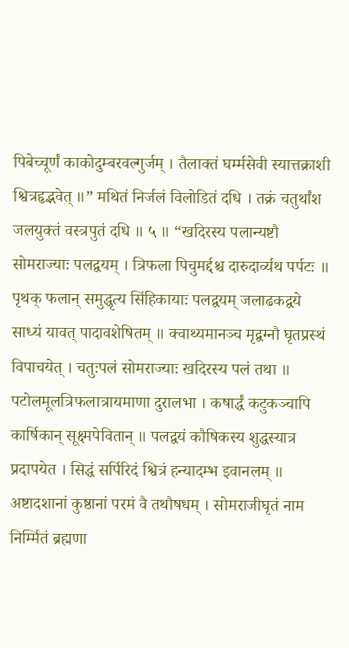पिबेच्चूर्णं काकोदुम्बरवल्गुर्जम् । तैलाक्तं घर्म्मसेवी स्यात्तक्राशी श्वित्रहृद्भवेत् ॥” मथितं निर्जलं विलोडितं दधि । तक्रं चतुर्थांश जलयुक्तं वस्त्रपुतं दधि ॥ ५ ॥ “खदिरस्य पलान्यष्टौ सोमराज्याः पलद्वयम् । त्रिफला पिचुमर्द्दश्च दारुदार्व्यथ पर्पटः ॥ पृथक् फलान् समुद्धृत्य सिंहिकायाः पलद्वयम् जलाढकद्वये साध्यं यावत् पादावशेषितम् ॥ क्वाथ्यमानञ्च मृद्वग्नौ घृतप्रस्थं विपाचयेत् । चतुःपलं सोमराज्याः खदिरस्य पलं तथा ॥ पटोलमूलत्रिफलात्रायमाणा दुरालभा । कषार्द्धं कटुकञ्चापि कार्षिकान् सूक्ष्मपेवितान् ॥ पलद्वयं कौषिकस्य शुद्धस्यात्र प्रदापयेत । सिद्धं सर्पिरिदं श्वित्रं हन्यादम्भ इवानलम् ॥ अष्टादशानां कुष्ठानां परमं वै तथौषधम् । सोमराजीघृतं नाम निर्म्मितं ब्रह्मणा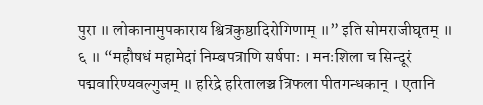पुरा ॥ लोकानामुपकाराय श्वित्रकुष्ठादिरोगिणाम् ॥” इति सोमराजीघृतम् ॥ ६ ॥ “महौषधं महामेदां निम्बपत्राणि सर्षपाः । मनःशिला च सिन्दूरं पद्मवारिण्यवल्गुजम् ॥ हरिद्रे हरितालञ्च त्रिफला पीतगन्धकान् । एतानि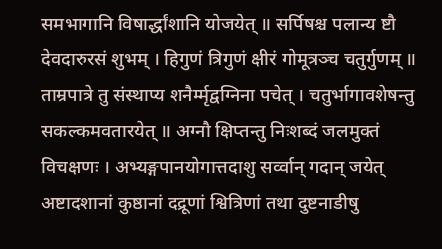समभागानि विषार्द्धांशानि योजयेत् ॥ सर्पिषश्च पलान्य ष्टौ देवदारुरसं शुभम् । हिगुणं त्रिगुणं क्षीरं गोमूत्रञ्च चतुर्गुणम् ॥ ताम्रपात्रे तु संस्थाप्य शनैर्म्मृद्वग्निना पचेत् । चतुर्भागावशेषन्तु सकल्कमवतारयेत् ॥ अग्नौ क्षिप्तन्तु निःशब्दं जलमुक्तं विचक्षणः । अभ्यङ्गपानयोगात्तदाशु सर्व्वान् गदान् जयेत् अष्टादशानां कुष्ठानां दद्रूणां श्वित्रिणां तथा दुष्टनाडीषु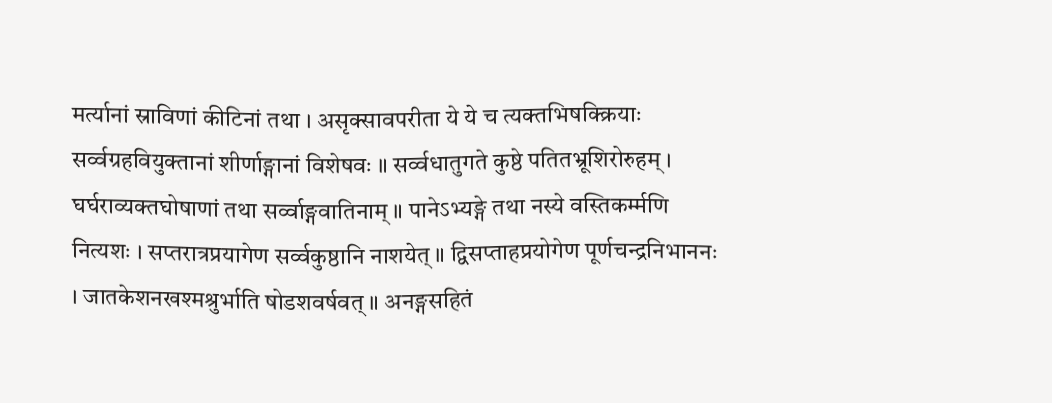मर्त्यानां स्राविणां कीटिनां तथा । असृक्सावपरीता ये ये च त्यक्तभिषक्क्रियाः सर्व्वग्रहवियुक्तानां शीर्णाङ्गानां विशेषवः ॥ सर्व्वधातुगते कुष्ठे पतितभ्रूशिरोरुहम् । घर्घराव्यक्तघोषाणां तथा सर्व्वाङ्गवातिनाम् ॥ पानेऽभ्यङ्गे तथा नस्ये वस्तिकर्म्मणि नित्यशः । सप्तरात्रप्रयागेण सर्व्वकुष्ठानि नाशयेत् ॥ द्विसप्ताहप्रयोगेण पूर्णचन्द्रनिभाननः । जातकेशनखश्मश्रुर्भाति षोडशवर्षवत् ॥ अनङ्गसहितं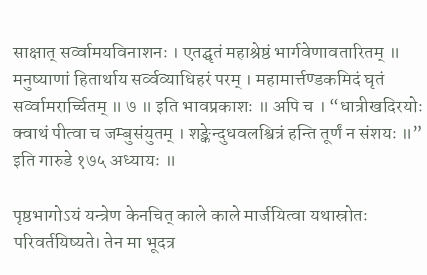साक्षात् सर्व्वामयविनाशनः । एतद्घृतं महाश्रेष्ठं भार्गवेणावतारितम् ॥ मनुष्याणां हितार्थाय सर्व्वव्याधिहरं परम् । महामार्त्तण्डकमिदं घृतं सर्व्वामरार्च्चितम् ॥ ७ ॥ इति भावप्रकाशः ॥ अपि च । “धात्रीखदिरयोः क्वाथं पीत्वा च जम्बुसंयुतम् । शङ्केन्दुधवलश्वित्रं हन्ति तूर्णं न संशयः ॥” इति गारुडे १७५ अध्यायः ॥

पृष्ठभागोऽयं यन्त्रेण केनचित् काले काले मार्जयित्वा यथास्रोतः परिवर्तयिष्यते। तेन मा भूदत्र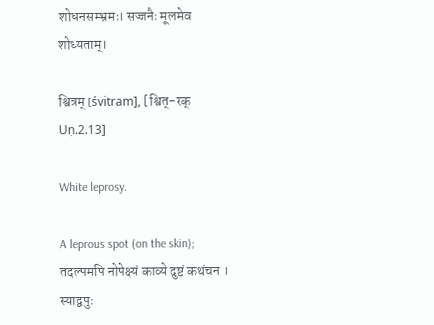शोधनसम्भ्रमः। सज्जनैः मूलमेव शोध्यताम्।

श्वित्रम् [śvitram], [श्वित्-रक् Uṇ.2.13]

White leprosy.

A leprous spot (on the skin); तदल्पमपि नोपेक्ष्यं काव्ये दुष्टं कथंचन । स्याद्वपुः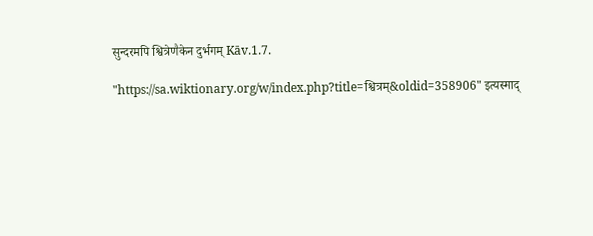सुन्दरमपि श्वित्रेणैकेन दुर्भगम् Kāv.1.7.

"https://sa.wiktionary.org/w/index.php?title=श्वित्रम्&oldid=358906" इत्यस्माद्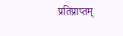प्रतिप्राप्तम्